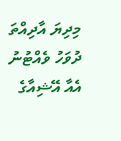މިދިޔަ އާދިއްތަ ދުވަހު ވެއްޓުނު އެއާ އޭޝިއާގެ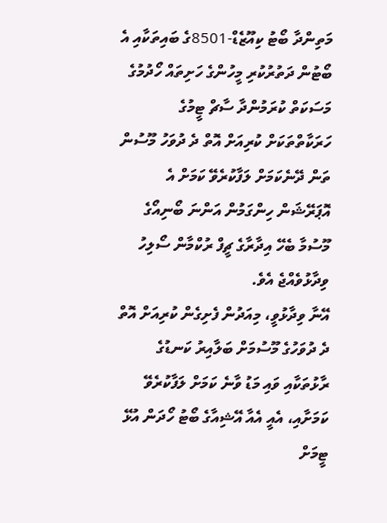މަތިންދާ ބޯޓު ކިއޫޒެޑް-8501ގެ ބައިތަކާއި އެ ބޯޓުން ދަތުރުކުރި މީހުންގެ ހަށިތައް ހޯދުމުގެ މަސަކަތް ކުރަމުންދާ ސާޗް ޓީމުގެ ހަރަކާތްތަކަށް ކުރިއަށް އޮތް ދެ ދުވަހު މޫސުން ތަން ދޭނެކަމަށް ލަފާކުރެވޭ ކަމަށް އެ އޮޕަރޭޝަން ހިންގަމުން އަންނަ ބޯނިއޯގެ މޫސުމާ ބެހޭ އިދާރާގެ ޗީފް ރުކްމާން ސޯލިހު ވިދާޅުވެއްޖެ އެވެ.
އޭނާ ވިދާޅުވީ، މިއަދުން ފެށިގެން ކުރިއަށް އޮތް ދެ ދުވަހުގެ މޫސުމަށް ބަލާއިރު ކަނޑުގެ ރާޅުތަކާއި ވައި މަޑު ވާނެ ކަމަށް ލަފާކުރެވޭ ކަމަށާއި، އެއީ އެއާ އޭޝިއާގެ ބޯޓު ހޯދަން އުޅޭ ޓީމަށް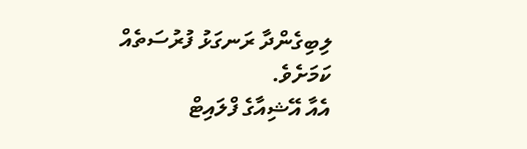ލިބިގެންދާ ރަނގަޅު ފުރުސަތެއް ކަމަށެވެ.
އެއާ އޭޝިއާގެ ފްލައިޓް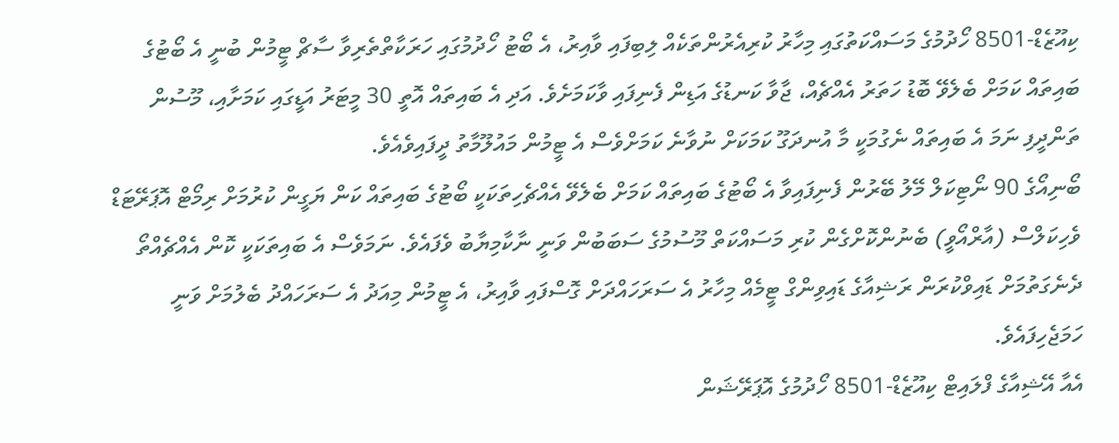ކިއޫޒެޑް-8501 ހޯދުމުގެ މަސައްކަތުގައި މިހާރު ކުރިއެރުންތަކެއް ލިބިފައި ވާއިރު، އެ ބޯޓު ހޯދުމުގައި ހަރަކާތްތެރިވާ ސާޗް ޓީމުން ބުނީ އެ ބޯޓުގެ ބައިތައް ކަމަށް ބެލެވޭ ބޮޑު ހަތަރު އެއްޗެއް، ޖާވާ ކަނޑުގެ އަޑިން ފެނިފައި ވާކަމަށެވެ. އަދި އެ ބައިތައް އޮތީ 30 މީޓަރު އަޑީގައި ކަމަށާއި، މޫސުން ތަންދީފި ނަމަ އެ ބައިތައް ނެގުމަކީ މާ އުނދަގޫ ކަމަކަށް ނުވާނެ ކަމަށްވެސް އެ ޓީމުން މައުލޫމާތު ދީފައިވެއެވެ.
ބޯނިއޯގެ 90 ނޯޓިކަލް މޭލު ބޭރުން ފެނިފައިވާ އެ ބޯޓުގެ ބައިތައް ކަމަށް ބެލެވޭ އެއްޗެހިތަކަކީ ބޯޓުގެ ބައިތައް ކަން ޔަގީން ކުރުމަށް ރިމޯޓް އޮޕަރޭޓަޑް ވެހިކަލްސް (އާރްއޯވީ) ބެނުންކޮށްގެން ކުރި މަސައްކަތް މޫސުމުގެ ސަބަބުން ވަނީ ނާކާމިޔާބު ވެފައެވެ. ނަމަވެސް އެ ބައިތަކަކީ ކޮން އެއްޗެއްތޯ ދެނެގަތުމަށް ޑައިވްކުރަން ރަޝިއާގެ ޑައިވިންގް ޓީމެއް މިހާރު އެ ސަރަހައްދަށް ގޮސްފައި ވާއިރު، އެ ޓީމުން މިއަދު އެ ސަރަހައްދު ބެލުމަށް ވަނީ ހަމަޖެހިފައެވެ.
އެއާ އޭޝިއާގެ ފްލައިޓް ކިއޫޒެޑް-8501 ހޯދުމުގެ އޮޕަރޭޝަން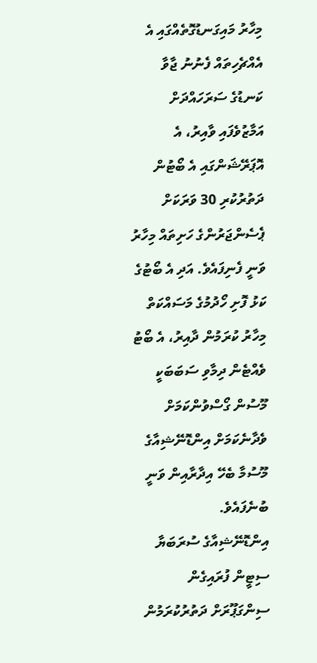މިހާރު މައިގަނޑުގޮތެއްގައި އެ އެއްޗެހިތައް ފެނުނު ޖާވާ ކަނޑުގެ ސަރަހައްދަށް އަމާޒުވެފައި ވާއިރު، އެ އޮޕަރޭޝަންގައި އެ ބޯޓުން ދަތުރުކުރި 30 ވަރަކަށް ޕެސެންޖަރުންގެ ހަށިތައް މިހާރު ވަނީ ފެނިފައެވެ. އަދި އެ ބޯޓުގެ ކަޅު ފޮށި ހޯދުމުގެ މަސައްކަތް މިހާރު ކުރަމުން ދާއިރު، އެ ބޯޓު ވެއްޓެން ދިމާވި ސަބަބަކީ މޫސުން ގޯސްވުންކަމަށް ވެދާނެކަމަށް އިންޑޮނޭޝިއާގެ މޫސުމާ ބެހޭ އިދާރާއިން ވަނީ ބުނެފައެވެ.
އިންޑޮނޭޝިއާގެ ސުރަބަޔާ ސިޓީން ފުރައިގެން ސިންގަޕޫރަށް ދަތުރުކުރަމުން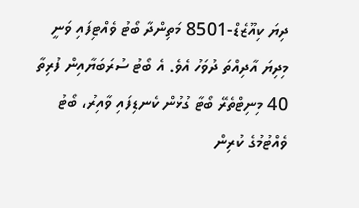ދިޔަ ކިއޫޒެޑް-8501 މަތިންދާ ބޯޓު ވެއްޓިފައި ވަނީ މިދިޔަ އާދިއްތަ ދުވަހު އެވެ. އެ ބޯޓު ސުރަބަޔާއިން ފުރިތާ 40 މިނިޓްތެރޭ ބޯޓާ ގުޅުން ކެނޑިފައި ވާއިރު، ބޯޓު ވެއްޓުމުގެ ކުރިން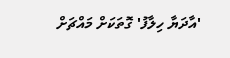'އާދަޔާ ހިލާފު' ގޮތަކަށް މައްޗަށް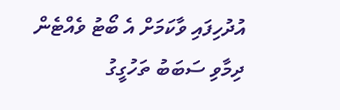އުދުހިފައި ވާކަމަށް އެ ބޯޓު ވެއްޓެން ދިމާވި ސަބަބު ތަހުގީގު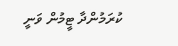ކުރަމުންދާ ޓީމުން ވަނީ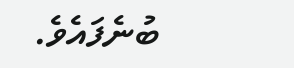ބުނެފައެވެ.